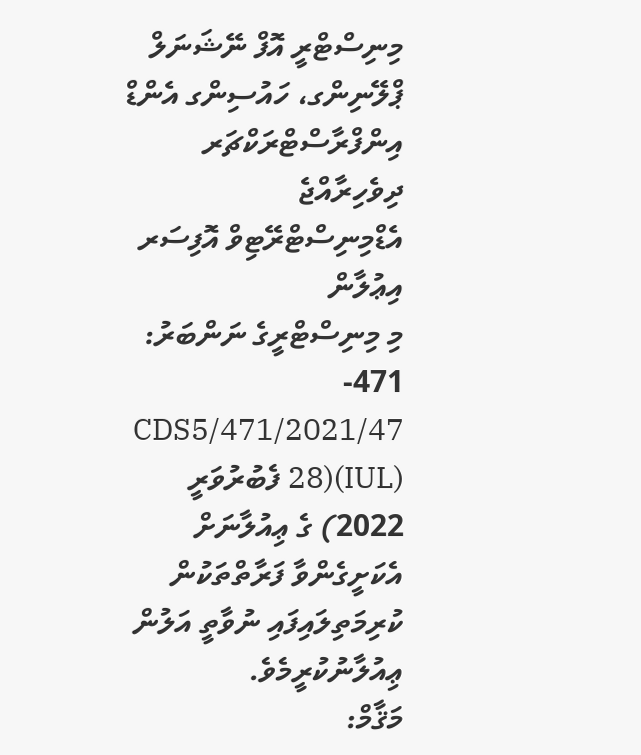މިނިސްޓްރީ އޮފް ނޭޝަނަލް ޕްލޭނިންގ، ހައުސިންގ އެންޑް އިންފްރާސްޓްރަކްޗަރ
ދިވެހިރާއްޖެ
އެޑްމިނިސްޓްރޭޓިވް އޮފިސަރ
އިޢުލާން
މި މިނިސްޓްރީގެ ނަންބަރު: 471-CDS5/471/2021/47  (IUL)(28 ފެބުރުވަރީ 2022) ގެ ޢިއުލާނަށް އެކަށީގެންވާ ފަރާތްތަކުން ކުރިމަތިލައިފައި ނުވާތީ އަލުން ޢިއުލާނުކުރީމެވެ.
މަޤާމް: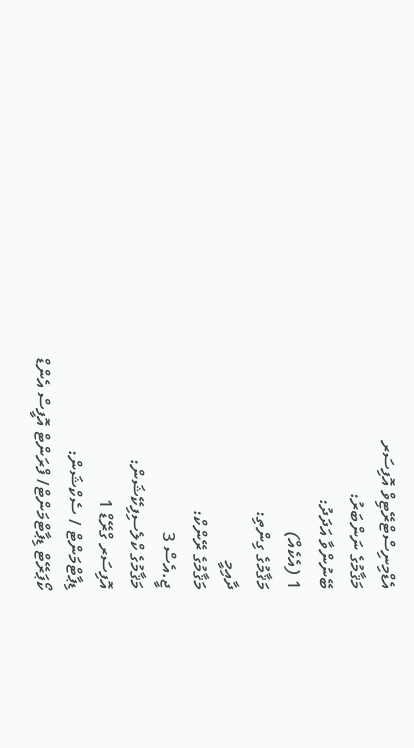އެޑްމިނިސްޓްރޭޓިވް އޮފިސަރ
މަޤާމުގެ ނަންބަރު:
ބޭނުންވާ އަދަދު:
1 (އެކެއް)
މަޤާމުގެ ގިންތި:
ދާއިމީ
މަޤާމުގެ ރޭންކް:
ޖީ.އެސް 3
މަޤާމުގެ ކްލެސިފިކޭޝަން:
އޮފިސަރ ގްރޭޑް 1
ޑިޕާޓްމަންޓް / ސެކްޝަން:
ކޯޕަރޭޓް ޑިޕާޓްމަންޓް/ ފްރަންޓް އޮފީސް އެންޑް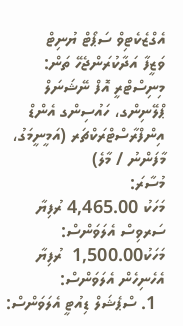އެގްޒެކެޓިވް ސަޕޯޓް ޔުނިޓް
ވަޒީފާ އަދާކުރަންޖެހޭ ތަން:
މިނިސްޓްރީ އޮފް ނޭޝަނަލް ޕްލޭނިންގ، ހައުސިންގ އެންޑް އިންފްރާސްޓްރަކްޗަރ (އަމީނީމަގު، މާފަންނު / މާލެ)
މުސާރަ:
މަހަކު 4,465.00 ރުފިޔާ
ސަރވިސް އެލަވަންސް:
މަހަކު1,500.00  ރުފިޔާ
އެހެނިހެން އެލަވަންސް:
  1. ސްޕެޝަލް ޑިއުޓީ އެލަވަންސް: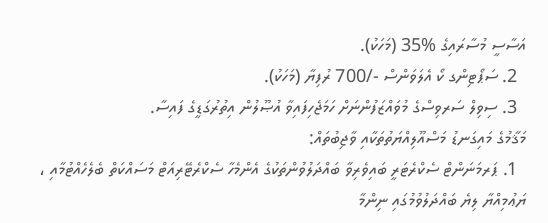އަސާސީ މުސާރައިގެ %35 (މަހަކު).
  2. ސަޕޯޓިންގ ކޯ އެލަވަންސް -/700 ރުފިޔާ (މަހަކު).
  3. ސިވިލް ސަރވިސްގެ މުވައްޒަފުންނަށް ހަމަޖެހިފައިވާ އުޞޫލުން އިތުރުގަޑީގެ ފައިސާ.
މަޤާމުގެ މައިގަނޑު މަސްއޫލިއްޔަތުތަކާއި ވާޖިބުތައް:
  1. ޕަރމަނަންޓް ސެކްރެޓަރީ ބައިވެރިވާ ބައްދަލުވުންތަކުގެ އެންމެހާ ސެކްރެޓޭރިއަޓް މަސައްކަތް ބެލެހެއްޓުމާއި ، ޔަޢުމިއްޔާ ލިޔެ ބައްދަލުވުމުގައި ނިންމާ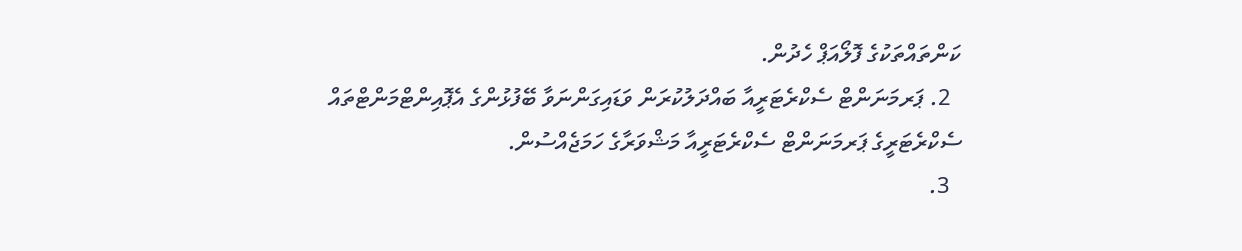ކަންތައްތަކުގެ ފޮލޯއަޕް ހެދުން.
  2. ޕަރމަނަންޓް ސެކްރެޓަރީއާ ބައްދަލުކުރަން ވަޑައިގަންނަވާ ބޭފުޅުންގެ އެޕޮއިންޓްމަންޓްތައް ސެކްރެޓަރީގެ ޕަރމަނަންޓް ސެކްރެޓަރީއާ މަޝްވަރާގެ ހަމަޖެއްސުން.
  3.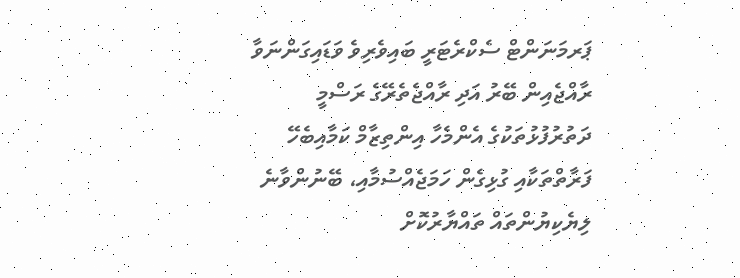ޕަރމަނަންޓް ސެކްރެޓަރީ ބައިވެރިވެ ވަޑައިގަންނަވާ ރާއްޖެއިން ބޭރު އަދި ރާއްޖެތެރޭގެ ރަސްމީ ދަތުރުފުޅުތަކުގެ އެންމެހާ އިންތިޒާމް ކަމާއިބެހޭ ފަރާތްތަކާއި ގުޅިގެން ހަމަޖެއްސުމާއި، ބޭނުންވާނެ ލިޔެކިޔުންތައް ތައްޔާރުކޮށް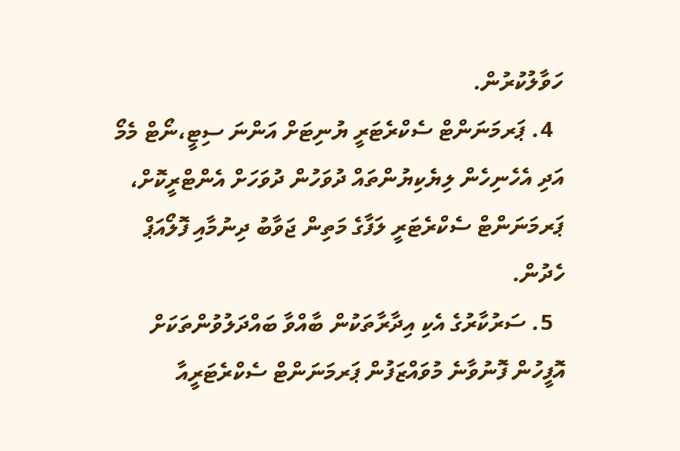ހަވާލުކުރުން.
  4. ޕަރމަނަންޓް ސެކްރެޓަރީ ޔުނިޓަށް އަންނަ ސިޓީ،ނޯޓް މެމޯ އަދި އެހެނިހެން ލިޔެކިޔުންތައް ދުވަހުން ދުވަހަށް އެންޓްރީކޮށް، ޕަރމަނަންޓް ސެކްރެޓަރީ ލަފާގެ މަތިން ޖަވާބު ދިނުމާއި ފޮލޯއަޕް ހެދުން.
  5. ސަރުކާރުގެ އެކި އިދާރާތަކުން ބާއްވާ ބައްދަލުވުންތަކަށް އޮފީހުން ފޮނުވާނެ މުވައްޒަފުން ޕަރމަނަންޓް ސެކްރެޓަރީއާ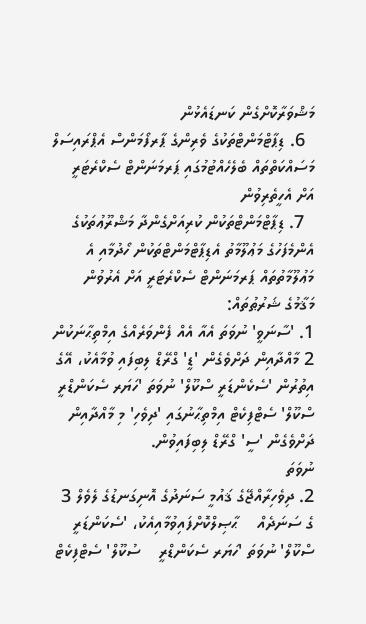މަޝްވަރާކޮށްގެން ކަނޑައެޅުން
  6. ޑިޕާޓްމަންޓްތަކުގެ ވެރިންގެ ޕާރފޯމަންސް އެޕްރައިސަލް މަސައްކަތްތައް ބެލެހެއްޓުމުގައި ޕަރމަނަންޓް ސެކްރެޓަރީ އަށް އެހީތެރިވުން
  7. ޑިޕާޓްމަންޓްތަކުން ކުރިއަށްގެންދާ މަޝްރޫޢުތަކުގެ އެންމެފަހުގެ މަޢުލޫމާތު އެޑިޕާޓްމަންޓްތަކުން ހޯދުމާއި އެ މަޢުލޫމާތުތައް ޕަރމަނަންޓް ސެކްރެޓަރީ އަށް އެރުވުން
މަޤާމުގެ ޝަރުޠުތައް:
1. 'ސާނަވީ' ނުވަތަ އެއާ އެއް ފެންވަރެއްގެ އިމްތިޙާނަކުން 2 މާއްދާއިން ދަށްވެގެން 'ޑީ' ގްރޭޑް ލިބިފައި ވުމާއެކު، އޭގެ އިތުރުން 'ސެކެންޑަރީ ސްކޫލް' ނުވަތަ 'ހަޔަރ ސެކަންޑްރީ ސްކޫލް' ސެޓްފިކެޓް އިމްތިޙާނުގައި 'ދިވެހި' މި މާއްދާއިން ދަށްވެގެން 'ސީ' ގްރޭޑް ލިބިފައިވުން.
ނުވަތަ
2. ދިވެހިރާއްޖޭގެ ޤައުމީ ސަނަދުގެ އޮނިގަނޑުގެ ލެވެލް 3 ގެ ސަނަދެއް    ޙާޞިލްކޮށްފައިވުމާއިއެކު، 'ސެކަންޑަރީ ސްކޫލް' ނުވަތަ 'ހަޔަރ ސެކަންޑްރީ    ސުކޫލް' ސެޓްފިކެޓް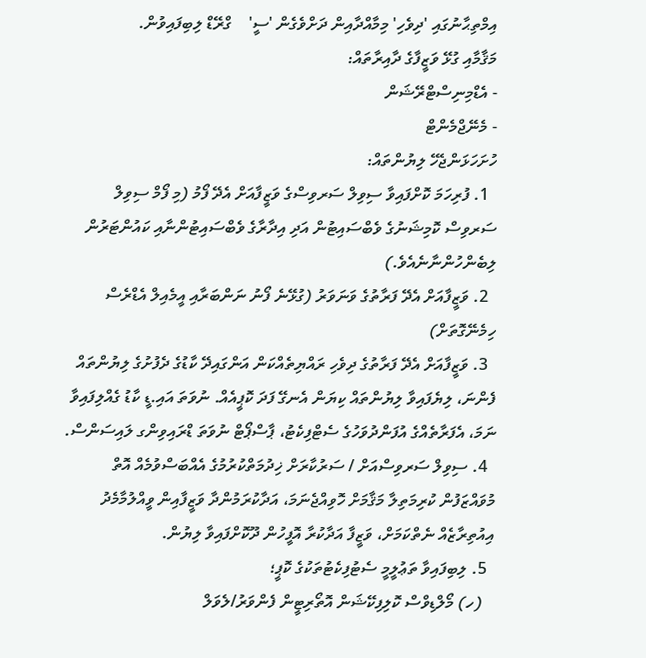އިމްތިޙާނުގައި 'ދިވެހި' މިމާއްދާއިން ދަށްވެގެން 'ސީ'    ގްރޭޑް ލިބިފައިވުން.
މަޤާމާއި ގުޅޭ ވަޒީފާގެ ދާއިރާތައް:
- އެޑްމިނިސްޓްރޭޝަން
- މެނޭޖްމެންޓް
ހުށަހަޅަންޖެހޭ ލިޔުންތައް:
  1. ފުރިހަމަ ކޮށްފައިވާ ސިވިލް ސަރވިސްގެ ވަޒީފާއަށް އެދޭ ފޯމު (މި ފޯމް ސިވިލް ސަރވިސް ކޮމިޝަނުގެ ވެބްސައިޓުން އަދި އިދާރާގެ ވެބްސައިޓުންނާއި ކައުންޓަރުން ލިބެންހުންނާނެއެވެ.)
  2. ވަޒީފާއަށް އެދޭ ފަރާތުގެ ވަނަވަރު (ގުޅޭނެ ފޯނު ނަންބަރާއި އީމެއިލް އެޑްރެސް ހިމެނޭގޮތަށް)
  3. ވަޒީފާއަށް އެދޭ ފަރާތުގެ ދިވެހި ރައްޔިތެއްކަން އަންގައިދޭ ކާޑުގެ ދެފުށުގެ ލިޔުންތައް ފެންނަ، ލިޔެފައިވާ ލިޔުންތައް ކިޔަން އެނގޭ ފަދަ ކޮޕީއެއް. ނުވަތަ އައި.ޑީ ކާޑު ގެއްލިފައިވާ ނަމަ، އެފަރާތެއްގެ އުފަންދުވަހުގެ ސެޓްފިކެޓު، ޕާސްޕޯޓް ނުވަތަ ޑްރައިވިންގ ލައިސަންސް.
  4. ސިވިލް ސަރވިސްއަށް / ސަރުކާރަށް ޚިދުމަތްކުރުމުގެ އެއްބަސްވުމެއް އޮތް މުވައްޒަފުން ކުރިމަތިލާ މަޤާމަށް ހޮވިއްޖެނަމަ، އަދާކުރަމުންދާ ވަޒީފާއިން ވީއްލުމާމެދު އިއުތިރާޒެއް ނެތްކަމަށް، ވަޒީފާ އަދާކުރާ އޮފީހުން ދޫކޮށްފައިވާ ލިޔުން.
  5. ލިބިފައިވާ ތަޢުލީމީ ސެޓުފިކެޓުތަކުގެ ކޮޕީ؛
   (ހ) މޯލްޑިވްސް ކޮލިފިކޭޝަން އޮތޯރިޓީން ފެންވަރު/ލެވަލް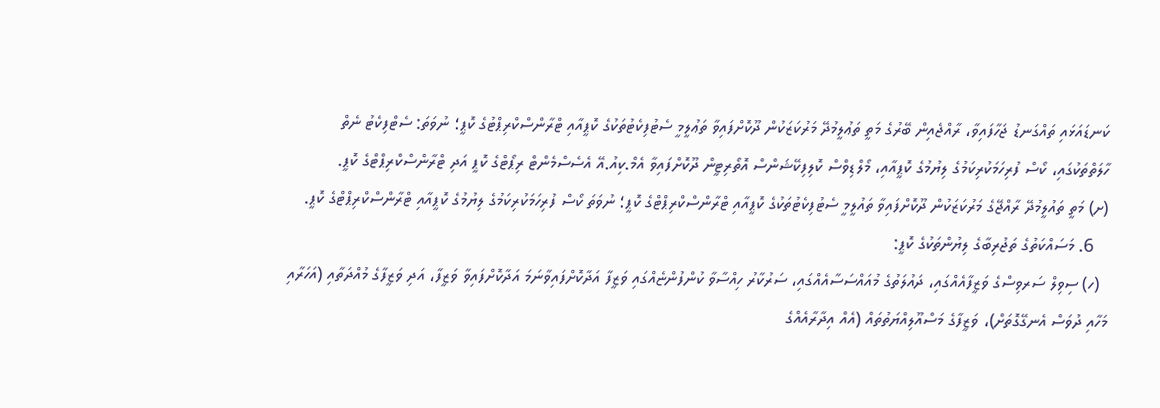ކަނޑައަޅައި ތައްގަނޑު ޖަހާފައިވާ، ރާއްޖެއިން ބޭރުގެ މަތީ ތަޢުލީމުދޭ މަރުކަޒަކުން ދޫކޮށްފައިވާ ތަޢުލީމީ ސެޓުފިކެޓުތަކުގެ ކޮޕީއާއި ޓްރާންސްކްރިޕްޓުގެ ކޮޕީ؛ ނުވަތަ: ސެޓްފިކެޓު ނެތް ހާލަތްތަކުގައި، ކޯސް ފުރިހަމަކުރިކަމުގެ ލިޔުމުގެ ކޮޕީއާއި، މޯލްޑިވްސް ކޮލިފިކޭޝަންސް އޮތޯރިޓީން ދޫކޮށްފައިވާ އެމް.ކިއު.އޭ އެސެސްމެންޓް ރިޕޯޓްގެ ކޮޕީ އަދި ޓްރާންސްކްރިޕްޓްގެ ކޮޕީ.
(ށ) މަތީ ތައުލީމުދޭ ރާއްޖޭގެ މަރުކަޒަކުން ދޫކޮށްފައިވާ ތައުލީމީ ސެޓުފިކެޓުތަކުގެ ކޮޕީއާއި ޓްރާންސްކްރިޕްޓްގެ ކޮޕީ؛ ނުވަތަ ކޯސް ފުރިހަމަކުރިކަމުގެ ލިޔުމުގެ ކޮޕީއާއި ޓްރާންސްކްރިޕްޓްގެ ކޮޕީ.
   6. މަސައްކަތުގެ ތަޖުރިބާގެ ލިޔުންތަކުގެ ކޮޕީ:
  (ހ) ސިވިލް ސަރވިސްގެ ވަޒީފާއެއްގައި، ދައުލަތުގެ މުއައްސަސާއެއްގައި، ސަރުކާރު ހިއްސާވާ ކުންފުންޏެއްގައި ވަޒީފާ އަދާކޮށްފައިވާނަމަ އަދާކޮށްފައިވާ ވަޒީފާ، އަދި ވަޒީފާގެ މުއްދަތާއި (އަހަރާއި މަހާއި ދުވަސް އެނގޭގޮތަށް)، ވަޒީފާގެ މަސްއޫލިއްޔަތުތައް (އެއް އިދާރާއެއްގެ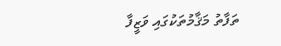ތަފާތު މަޤާމުތަކުގައި ވަޒީފާ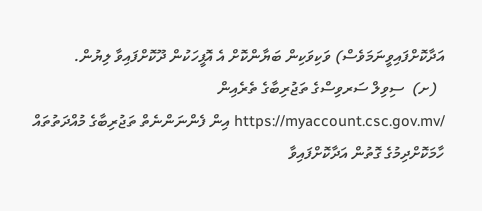އަދާކޮށްފައިވީނަމަވެސް) ވަކިވަކިން ބަޔާންކޮށް އެ އޮފީހަކުން ދޫކޮށްފައިވާ ލިޔުން.
  (ށ)  ސިވިލް ސަރވިސްގެ ތަޖުރިބާގެ ތެރެއިން /https://myaccount.csc.gov.mv އިން ފެންނަންނެތް ތަޖުރިބާގެ މުއްދަތުތައް ހާމަކޮށްދިމުގެ ގޮތުން އަދާކޮށްފައިވާ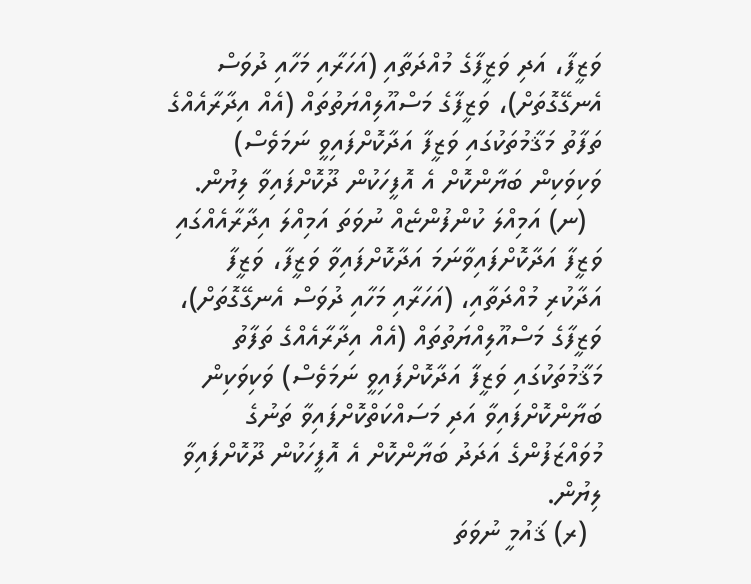ވަޒީފާ، އަދި ވަޒީފާގެ މުއްދަތާއި (އަހަރާއި މަހާއި ދުވަސް އެނގޭގޮތަށް)، ވަޒީފާގެ މަސްއޫލިއްޔަތުތައް (އެއް އިދާރާއެއްގެ ތަފާތު މަޤާމުތަކުގައި ވަޒީފާ އަދާކޮށްފައިވީ ނަމަވެސް) ވަކިވަކިން ބަޔާންކޮށް އެ އޮފީހަކުން ދޫކޮށްފައިވާ ލިޔުން.
  (ނ) އަމިއްލަ ކުންފުންޏެއް ނުވަތަ އަމިއްލަ އިދާރާއެއްގައި ވަޒީފާ އަދާކޮށްފައިވާނަމަ އަދާކޮށްފައިވާ ވަޒީފާ، ވަޒީފާ އަދާކުރި މުއްދަތާއި، (އަހަރާއި މަހާއި ދުވަސް އެނގޭގޮތަށް)، ވަޒީފާގެ މަސްއޫލިއްޔަތުތައް (އެއް އިދާރާއެއްގެ ތަފާތު މަޤާމުތަކުގައި ވަޒީފާ އަދާކޮށްފައިވީ ނަމަވެސް) ވަކިވަކިން ބަޔާންކޮށްފައިވާ އަދި މަސައްކަތްކޮށްފައިވާ ތަނުގެ މުވައްޒަފުންގެ އަދަދު ބަޔާންކޮށް އެ އޮފީހަކުން ދޫކޮށްފައިވާ ލިޔުން.
  (ރ) ޤައުމީ ނުވަތަ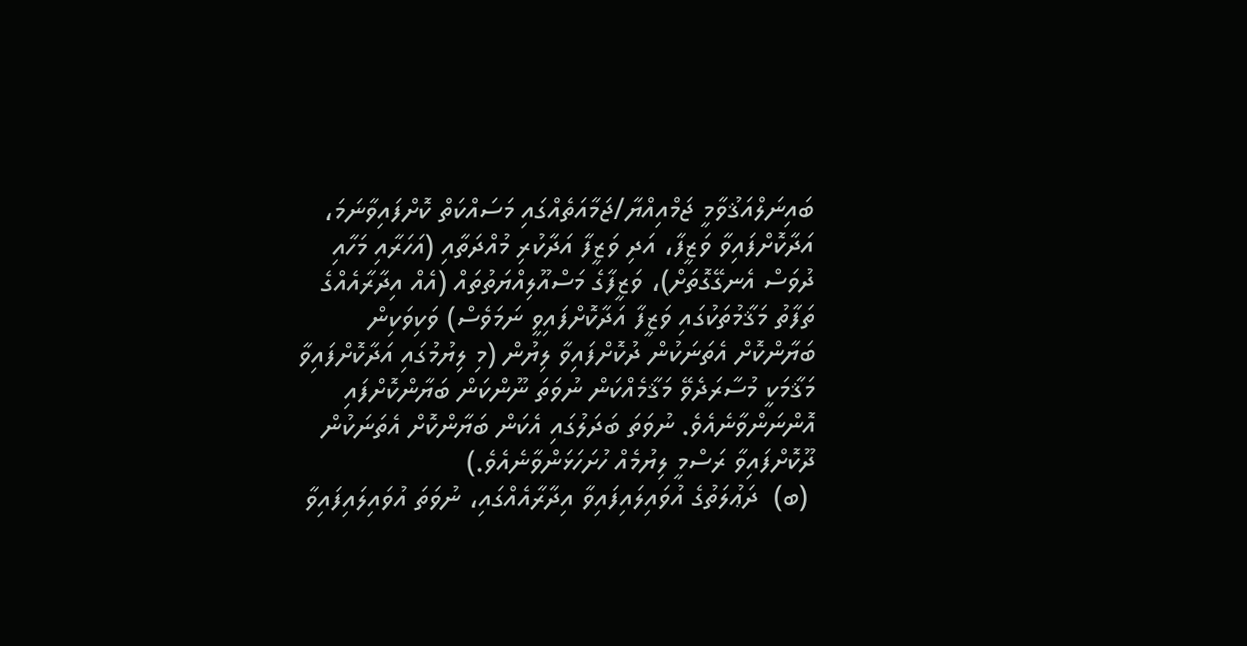ބައިނަލްއަޤުވާމީ ޖަމްއިއްޔާ/ޖަމާއަތެއްގައި މަސައްކަތް ކޮށްފައިވާނަމަ، އަދާކޮށްފައިވާ ވަޒީފާ، އަދި ވަޒީފާ އަދާކުރި މުއްދަތާއި (އަހަރާއި މަހާއި ދުވަސް އެނގޭގޮތަށް)، ވަޒީފާގެ މަސްއޫލިއްޔަތުތައް (އެއް އިދާރާއެއްގެ ތަފާތު މަޤާމުތަކުގައި ވަޒީފާ އަދާކޮށްފައިވީ ނަމަވެސް) ވަކިވަކިން ބަޔާންކޮށް އެތަނަކުން ދުކޮށްފައިވާ ލިޔުން (މި ލިޔުމުގައި އަދާކޮށްފައިވާ މަޤާމަކީ މުސާރަދެވޭ މަޤާމެއްކަން ނުވަތަ ނޫންކަން ބަޔާންކޮށްފައި އޮންނަންވާނެއެވެ. ނުވަތަ ބަދަލުގައި އެކަން ބަޔާންކޮށް އެތަނަކުން ދޫކޮށްފައިވާ ރަސްމީ ލިޔުމެއް ހުށަހަޅަންވާނެއެވެ.)
 (ބ)  ދަޢުލަތުގެ އުވައިލައިފައިވާ އިދާރާއެއްގައި، ނުވަތަ އުވައިލައިފައިވާ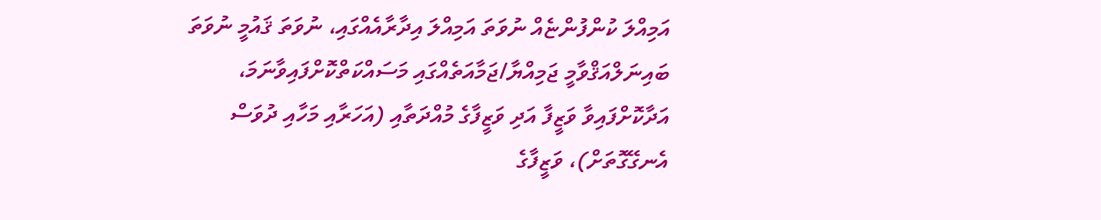އަމިއްލަ ކުންފުންޏެއް ނުވަތަ އަމިއްލަ އިދާރާއެއްގައި، ނުވަތަ ޤައުމީ ނުވަތަ ބައިނަލްއަޤްވާމީ ޖަމިއްޔާ/ޖަމާއަތެއްގައި މަސައްކަތްކޮށްފައިވާނަމަ، އަދާކޮށްފައިވާ ވަޒީފާ އަދި ވަޒީފާގެ މުއްދަތާއި (އަހަރާއި މަހާއި ދުވަސް އެނގޭގޮތަށް)، ވަޒީފާގެ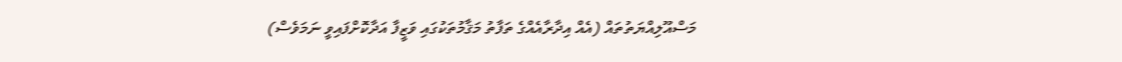މަސްއޫލިއްޔަތުތައް (އެއް އިދާރާއެއްގެ ތަފާތު މަޤާމުތަކުގައި ވަޒީފާ އަދާކޮށްފައިވީ ނަމަވެސް)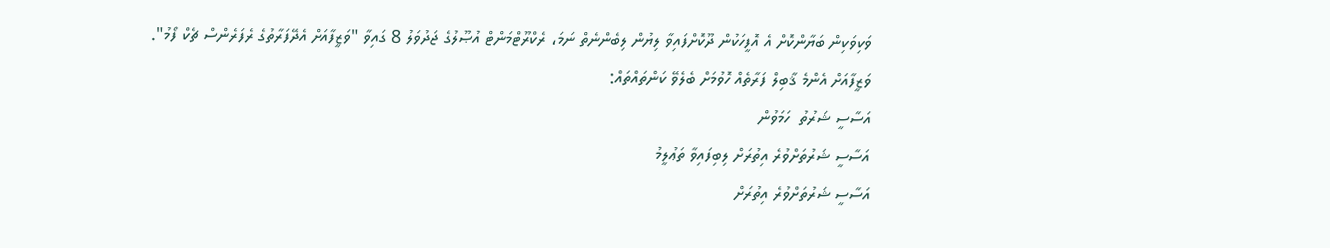ވަކިވަކިން ބަޔާންކޮށް އެ އޮފީހަކުން ދޫކޮށްފައިވާ ލިޔުން ލިބެންނެތް ނަމަ، ރެކްރޫޓްމަންޓް އުޞޫލުގެ ޖަދުވަލު 8 ގައިވާ "ވަޒީފާއަށް އެދޭފަރާތުގެ ރެފަރެންސް ޗެކް ފޯމު".
ވަޒީފާއަށް އެންމެ ޤާބިލް ފަރާތެއް ހޮވުމަށް ބެލެވޭ ކަންތައްތައް:
އަސާސީ ޝަރުތު  ހަމަވުން
އަސާސީ ޝަރުތަށްވުރެ އިތުރަށް ލިބިފައިވާ ތަޢުލީމު
އަސާސީ ޝަރުތަށްވުރެ އިތުރަށް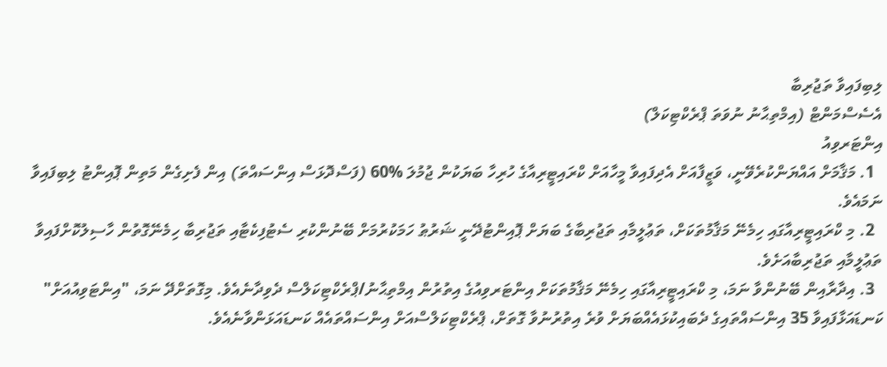ލިބިފައިވާ ތަޖުރިބާ
އެސެސްމަންޓް (އިމްތިޙާނު ނުވަތަ ޕްރެކްޓިކަލް)
އިންޓަރވިއު
  1. މަޤާމަށް އައްޔަންކުރެވޭނީ، ވަޒީފާއަށް އެދިފައިވާ މީހާއަށް ކްރައިޓީރިއާގެ ހުރިހާ ބަޔަކުން ޖުމުލަ %60 (ފަސްދޮޅަސް އިންސައްތަ) އިން ފެށިގެން މަތިން ޕޮއިންޓު ލިބިފައިވާ ނަމައެވެ.
  2. މި ކްރައިޓީރިއާގައި ހިމެނޭ މަޤާމުތަކަށް، ތަޢުލީމާއި ތަޖުރިބާގެ ބަޔަށް ޕޮއިންޓުދޭނީ ޝަރުޠު ހަމަކުރުމަށް ބޭނުންކުރި ސެޓުފިކެޓާއި ތަޖުރިބާ ހިމެނޭގޮތުން ހާސިލުކޮށްފައިވާ ތަޢުލީމާއި ތަޖުރިބާއަށެވެ.
  3. އިދާރާއިން ބޭނުންވާ ނަމަ، މި ކްރައިޓީރިއާގައި ހިމެނޭ މަޤާމުތަކަށް އިންޓަރވިއުގެ އިތުރުން އިމްތިޙާނު/ޕްރެކްޓިކަލްސް ދެވިދާނެއެވެ. މިގޮތަށްދޭ ނަމަ، "އިންޓަވިއުއަށް" ކަނޑައަޅާފައިވާ 35 އިންސައްތައިގެ ދެބައިކުޅައެއްބަޔަށް ވުރެ އިތުރުނުވާ ގޮތަށް، ޕްރެކްޓިކަލްސްއަށް އިންސައްތައެއް ކަނޑައަޅަންވާނެއެވެ.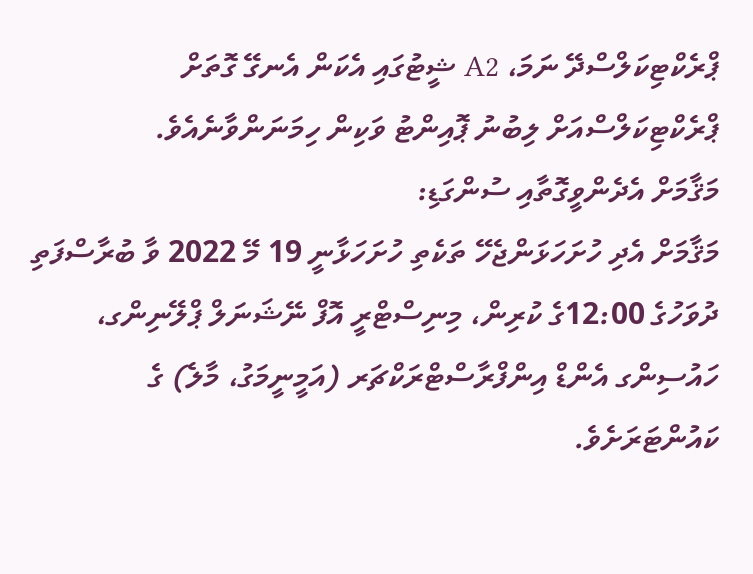ޕްރެކްޓިކަލްސްދޭ ނަމަ، A2 ޝީޓުގައި އެކަން އެނގޭ ގޮތަށް ޕްރެކްޓިކަލްސްއަށް ލިބުނު ޕޮއިންޓު ވަކިން ހިމަނަންވާނެއެވެ.
މަޤާމަށް އެދެންވީގޮތާއި ސުންގަޑި:
މަޤާމަށް އެދި ހުށަހަޅަންޖެހޭ ތަކެތި ހުށަހަޅާނީ 19 މޭ 2022 ވާ ބުރާސްފަތި ދުވަހުގެ 12:00ގެ ކުރިން، މިނިސްޓްރީ އޮފް ނޭޝަނަލް ޕްލޭނިންގ، ހައުސިންގ އެންޑް އިންފްރާސްޓްރަކްޗަރ (އަމީނީމަގު، މާލެ) ގެ ކައުންޓަރަށެވެ.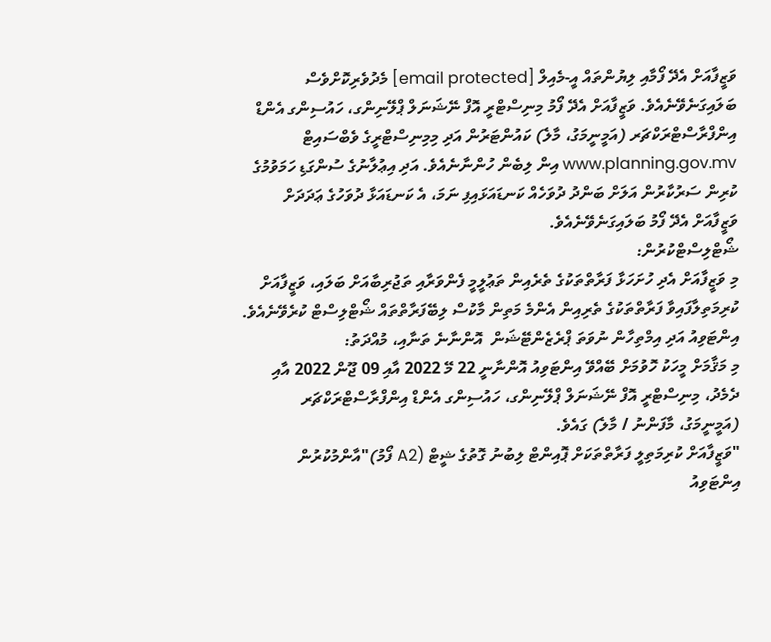ވަޒީފާއަށް އެދޭ ފޯމާއި ލިޔުންތައް އީ-މެއިލް [email protected] މެދުވެރިކޮށްވެސް ބަލައިގަނެވޭނެއެވެ. ވަޒީފާއަށް އެދޭ ފޯމު މިނިސްޓްރީ އޮފް ނޭޝަނަލް ޕްލޭނިންގ، ހައުސިންގ އެންޑް އިންފްރާސްޓްރަކްޗަރ (އަމީނީމަގު، މާލެ) ކައުންޓަރުން އަދި މިމިނިސްޓްރީގެ ވެބްސައިޓް www.planning.gov.mv އިން ލިބެން ހުންނާނެއެވެ. އަދި އިޢުލާނުގެ ސުންގަޑި ހަމަވުމުގެ ކުރިން ސަރުކާރުން އަލަށް ބަންދު ދުވަހެއް ކަނޑައަޅައިފި ނަމަ، އެ ކަނޑައަޅާ ދުވަހުގެ ޢަދަދަށް ވަޒީފާއަށް އެދޭ ފޯމު ބަލައިގަނެވޭނެއެވެ.
ޝޯޓްލިސްޓްކުރުން:
މި ވަޒީފާއަށް އެދި ހުށަހަޅާ ފަރާތްތަކުގެ ތެރެއިން ތަޢުލީމީ ފެންވަރާއި ތަޖުރިބާއަށް ބަލައި، ވަޒީފާއަށް ކުރިމަތިލާފައިވާ ފަރާތްތަކުގެ ތެރިއިން އެންމެ މަތިން މާކުސް ލިބޭފަރާތްތައް ޝޯޓްލިސްޓް ކުރެވޭނެއެވެ.
އިންޓަވިއު އަދި އިމްތިހާން ނުވަތަ ޕްރެޒެންޓޭޝަން  އޮންނާނެ ތަނާއި، މުއްދަތު:
މި މަޤާމަށް މީހަކު ހޮވުމަށް ބޭއްވޭ އިންޓަވިއު އޮންނާނީ 22 މޭ 2022 އާއި 09 ޖޫން 2022 އާއި ދެމެދު، މިނިސްޓްރީ އޮފް ނޭޝަނަލް ޕްލޭނިންގ، ހައުސިންގ އެންޑް އިންފްރާސްޓްރަކްޗަރ (އަމީނީމަގު، މާފަންނު / މާލެ) ގައެވެ.
"ވަޒީފާއަށް ކުރިމަތިލީ ފަރާތްތަކަށް ޕޮއިންޓް ލިބުނު ގޮތުގެ ޝީޓް (A2 ފޯމު)"އާންމުކުރުން
އިންޓަވިއު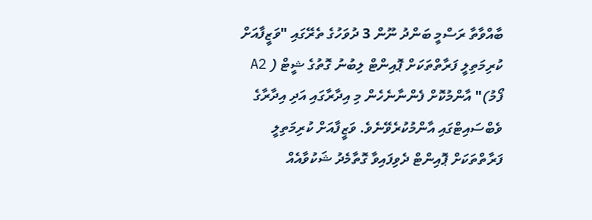ބާއްވާތާ ރަސްމީ ބަންދު ނޫން 3 ދުވަހުގެ ތެރޭގައި "ވަޒީފާއަށް ކުރިމަތިލީ ފަރާތްތަކަށް ޕޮއިންޓް ލިބުނު ގޮތުގެ ޝީޓް ( A2 ފޯމު)" އާންމުކޮށް ފެންނާނެހެން މި އިދާރާގައި އަދި އިދާރާގެ ވެބްސައިޓްގައި އާންމުކުރެވޭނެވެ. ވަޒީފާއަށް ކުރިމަތިލީ ފަރާތްތަކަށް ޕޮއިންޓް ދެވިފައިވާ ގޮތާމެދު ޝަކުވާއެއް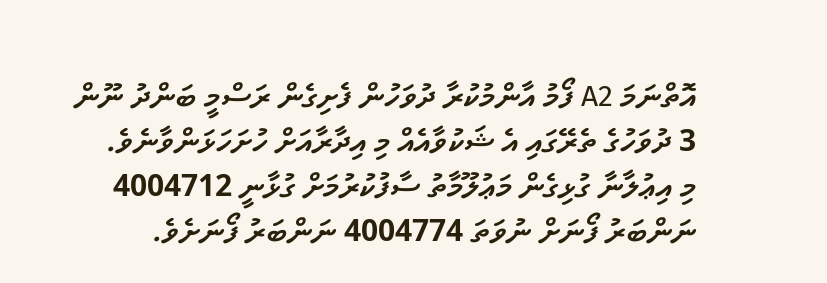އޮތްނަމަ A2 ފޯމު އާންމުކުރާ ދުވަހުން ފެށިގެން ރަސްމީ ބަންދު ނޫން 3 ދުވަހުގެ ތެރޭގައި އެ ޝަކުވާއެއް މި އިދާރާއަށް ހުށަހަޅަންވާނެވެ.
މި އިޢުލާނާ ގުޅިގެން މަޢުލޫމާތު ސާފުކުރުމަށް ގުޅާނީ 4004712 ނަންބަރު ފޯނަށް ނުވަތަ 4004774 ނަންބަރު ފޯނަށެވެ.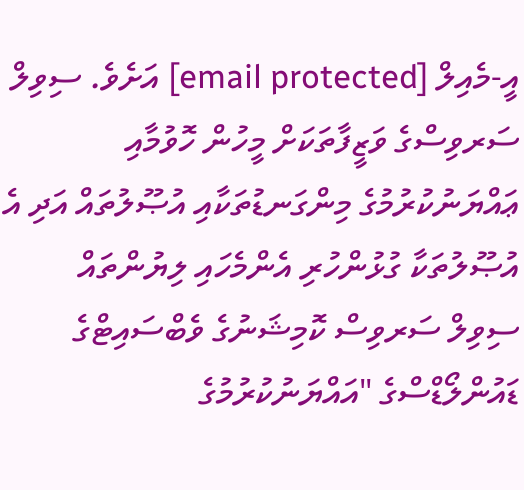އީ-މެއިލް [email protected] އަށެވެ. ސިވިލް ސަރވިސްގެ ވަޒީފާތަކަށް މީހުން ހޮވުމާއި ޢައްޔަނުކުރުމުގެ މިންގަނޑުތަކާއި އުޞޫލުތައް އަދި އެ އުޞޫލުތަކާ ގުޅުންހުރި އެންމެހައި ލިޔުންތައް ސިވިލް ސަރވިސް ކޮމިޝަނުގެ ވެބްސައިޓްގެ ޑައުންލޯޑްސްގެ "އައްޔަނުކުރުމުގެ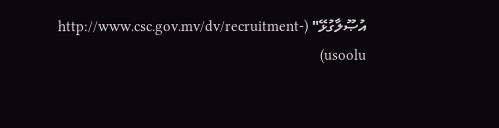އުޞޫލާގުޅޭ" (http://www.csc.gov.mv/dv/recruitment-usoolu)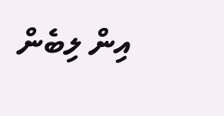އިން ލިބެން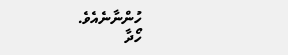ހުންނާނެއެވެ.
ހޯދާ